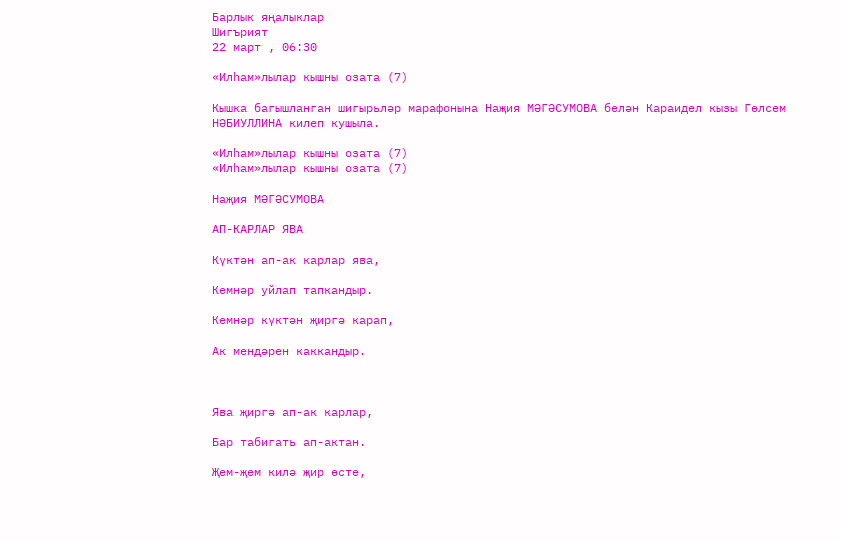Барлык яңалыклар
Шигърият
22 март , 06:30

«Илһам»лылар кышны озата (7)

Кышка багышланган шигырьләр марафонына Наҗия МӘГӘСУМОВА белән Караидел кызы Гөлсем НӘБИУЛЛИНА килеп кушыла.

«Илһам»лылар кышны озата (7)
«Илһам»лылар кышны озата (7)

Наҗия МӘГӘСУМОВА

АП-КАРЛАР ЯВА

Күктән ап-ак карлар ява,

Кемнәр уйлап тапкандыр.

Кемнәр күктән җиргә карап,

Ак мендәрен каккандыр.



Ява җиргә ап-ак карлар,

Бар табигать ап-актан.

Җем-җем килә җир өсте,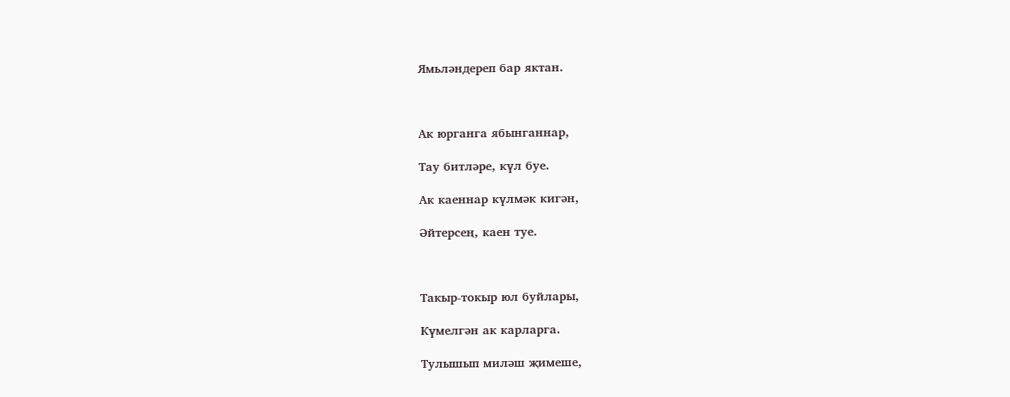Ямьләндереп бар яктан.



Ак юрганга ябынганнар,

Тау битләре, күл буе.

Ак каеннар күлмәк кигән,

Әйтерсең, каен туе.



Такыр-токыр юл буйлары,

Күмелгән ак карларга.

Тулышып миләш җимеше,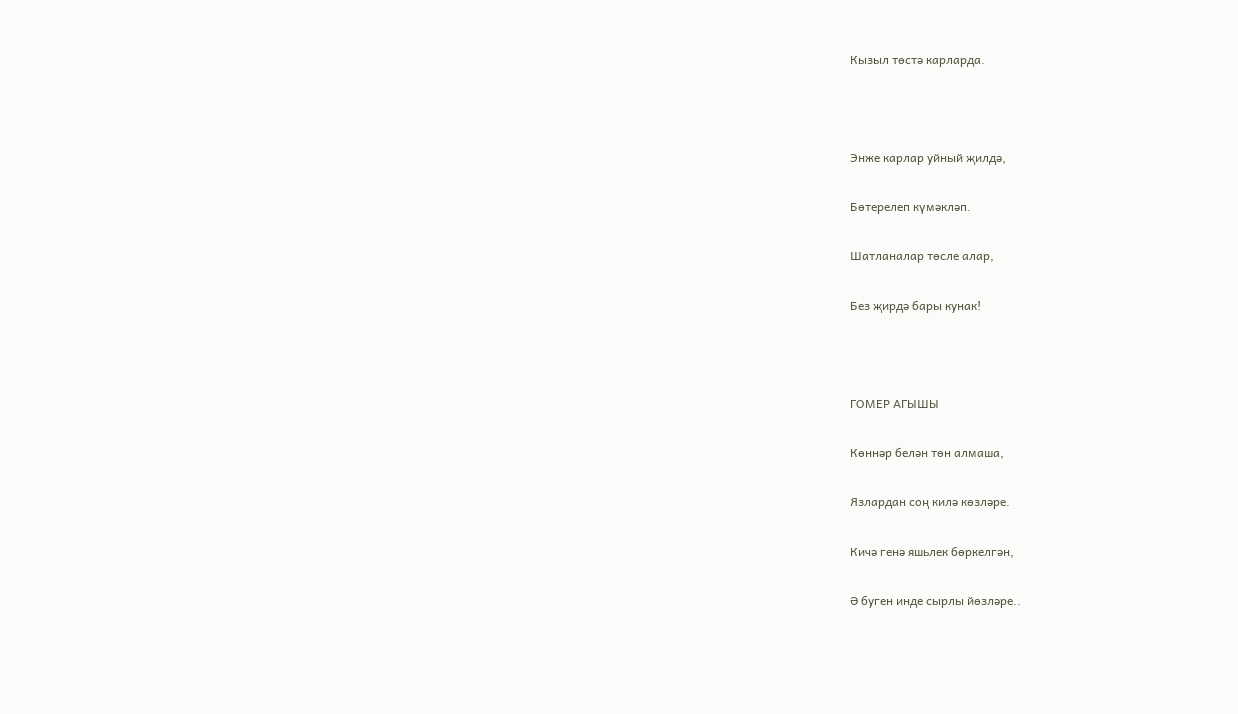Кызыл төстә карларда.



Энже карлар уйный җилдә,

Бөтерелеп күмәкләп.

Шатланалар төсле алар,

Без җирдә бары кунак!



ГОМЕР АГЫШЫ

Көннәр белән төн алмаша,

Язлардан соң килә көзләре.

Кичә генә яшьлек бөркелгән,

Ә буген инде сырлы йөзләре..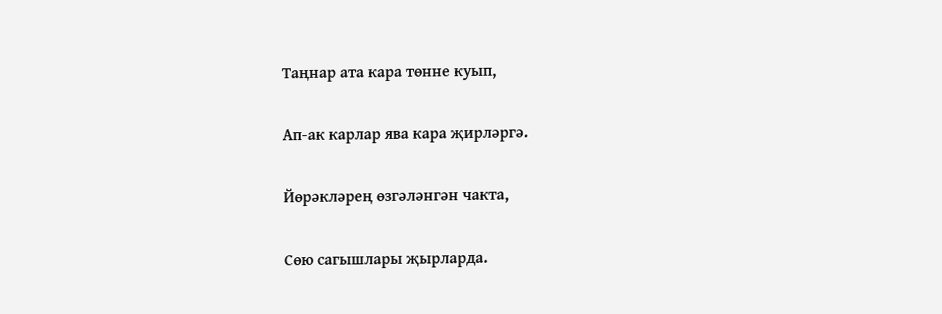Таңнар ата кара төнне куып,

Ап-ак карлар ява кара җирләргә.

Йөрәкләрең өзгәләнгән чакта,

Сөю сагышлары җырларда.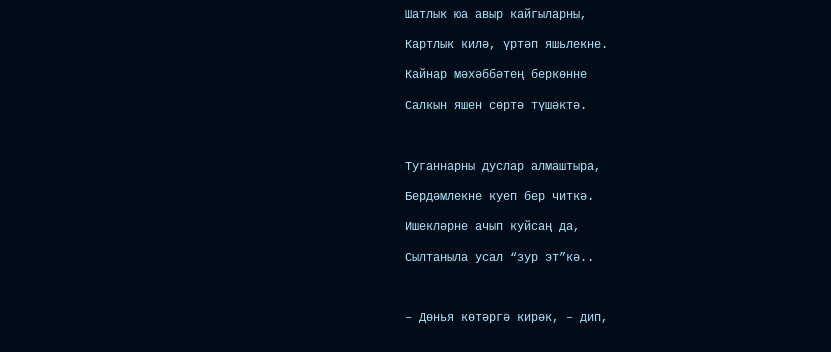Шатлык юа авыр кайгыларны,

Картлык килә, үртәп яшьлекне.

Кайнар мәхәббәтең беркөнне

Салкын яшен сөртә түшәктә.



Туганнарны дуслар алмаштыра,

Бердәмлекне куеп бер читкә.

Ишекләрне ачып куйсаң да,

Сылтаныла усал “зур эт”кә..



– Дөнья көтәргә кирәк, – дип,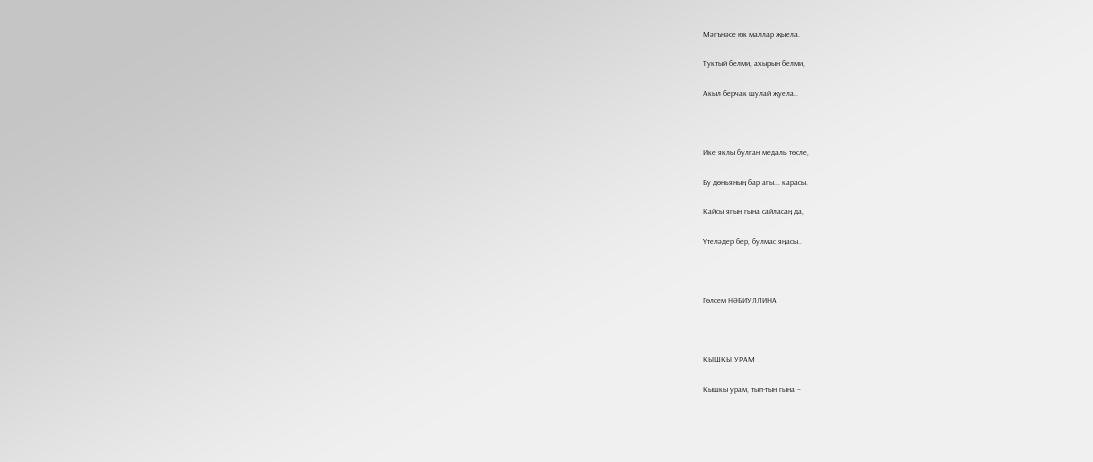Мәгънәсе юк маллар җыела.

Туктый белми, ахырын белми,

Акыл берчак шулай җуела..



Ике яклы булган медаль төсле,

Бу дөньяның бар агы... карасы.

Кайсы ягын гына сайласаң да,

Үтеләдер бер, булмас яңасы..



Гөлсем НӘБИУЛЛИНА



КЫШКЫ УРАМ

Кышкы урам, тып-тын гына –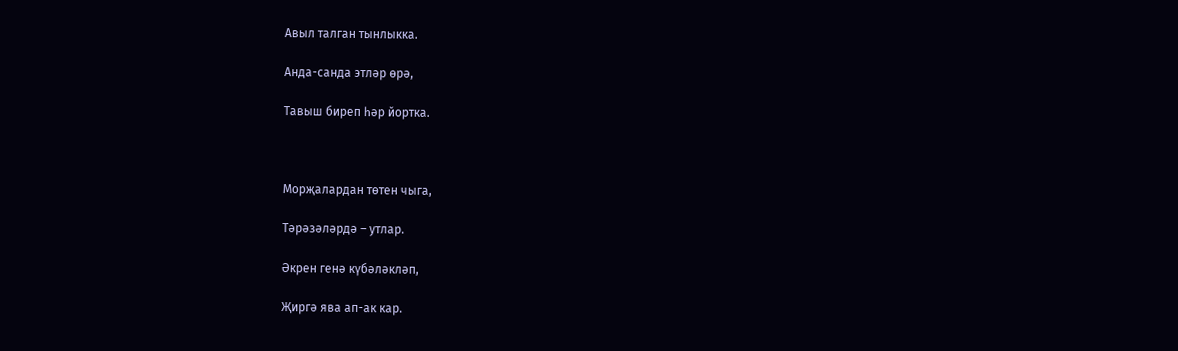Авыл талган тынлыкка.

Анда-санда этләр өрә,

Тавыш биреп һәр йортка.



Морҗалардан төтен чыга,

Тәрәзәләрдә – утлар.

Әкрен генә күбәләкләп,

Җиргә ява ап-ак кар.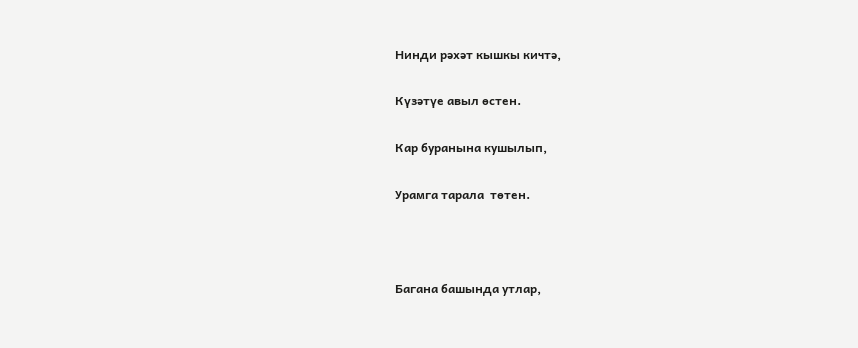Нинди рәхәт кышкы кичтә,

Күзәтүе авыл өстен.

Кар буранына кушылып,

Урамга тарала  төтен.



Багана башында утлар,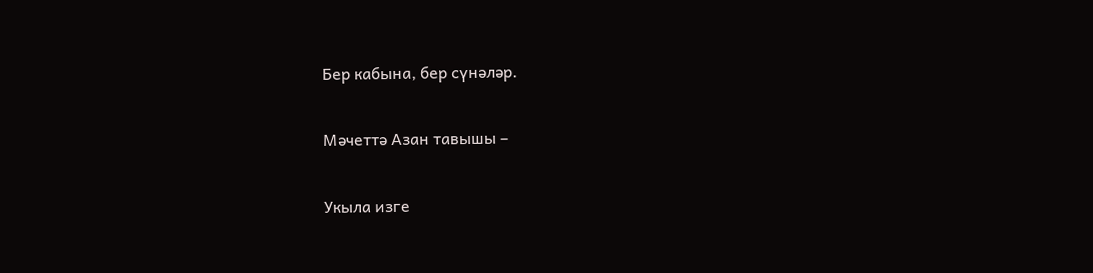Бер кабына, бер сүнәләр.

Мәчеттә Азан тавышы –

Укыла изге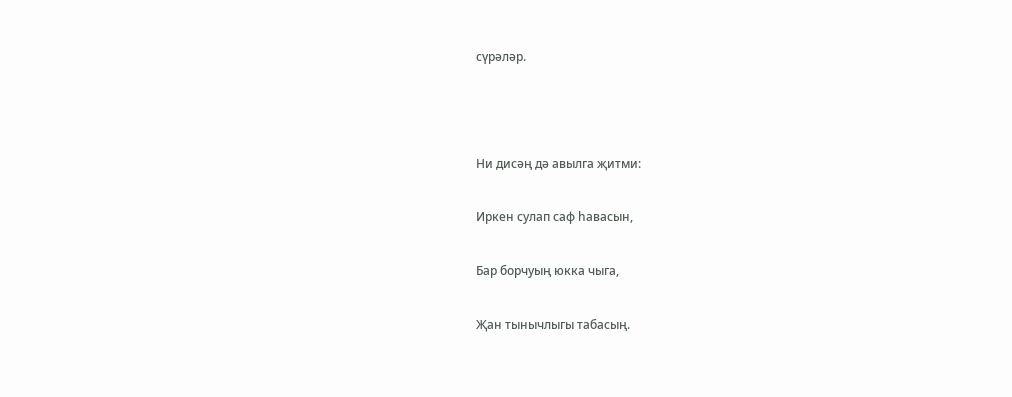сүрәләр.



Ни дисәң дә авылга җитми:

Иркен сулап саф һавасын,

Бар борчуың юкка чыга,

Җан тынычлыгы табасың.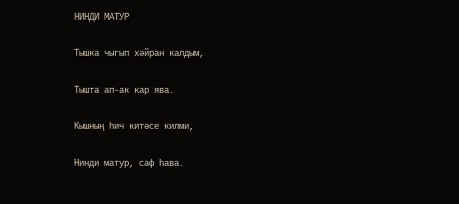НИНДИ МАТУР

Тышка чыгып хәйран калдым,

Тышта ап-ак кар ява.

Кышның һич китәсе килми,

Нинди матур, саф һава.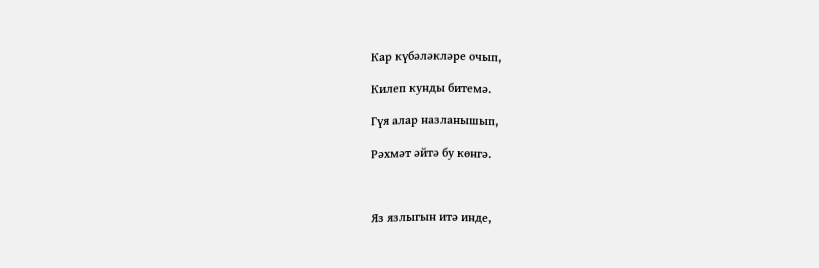Кар күбәләкләре очып,

Килеп кунды битемә.

Гүя алар назланышып,

Рәхмәт әйтә бу көнгә.



Яз язлыгын итә инде,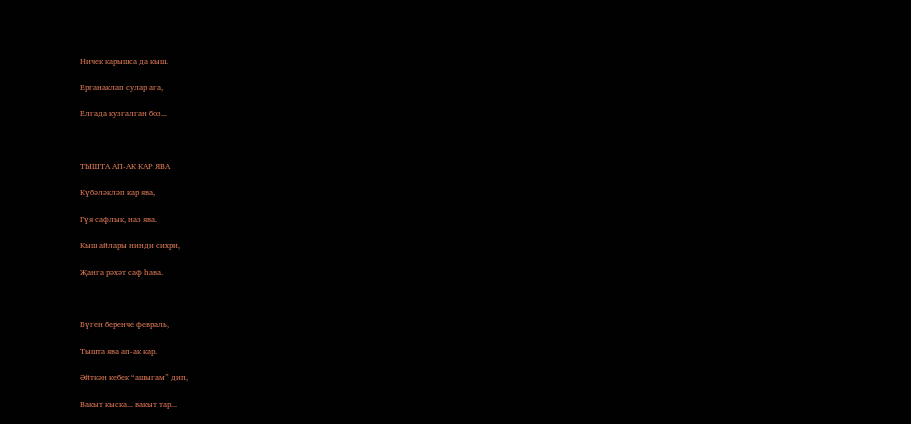Ничек карышса да кыш.

Ерганаклап сулар ага,

Елгада кузгалган боз...



ТЫШТА АП-АК КАР ЯВА

Күбәләкләп кар ява,

Гүя сафлык, наз ява.

Кыш айлары нинди сихри,

Җанга рәхәт саф һава.



Бүген беренче февраль,

Тышта ява ап-ак кар.

Әйткән кебек “ашыгам” дип,

Вакыт кыска... вакыт тар...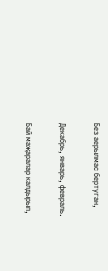Без аерылмас бертуган,

Декабрь, январь, февраль.

Бай маҗаралар калдырып,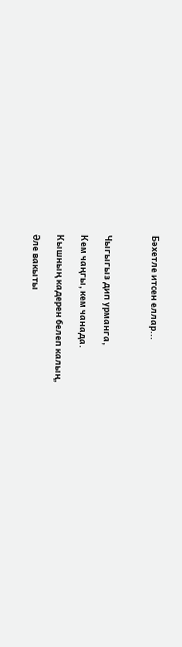Бәхетле итсен еллар...



Чыгыгыз дип урманга,

Кем чаңгы, кем чанада.

Кышның кадерен белеп калың,

Әле вакыты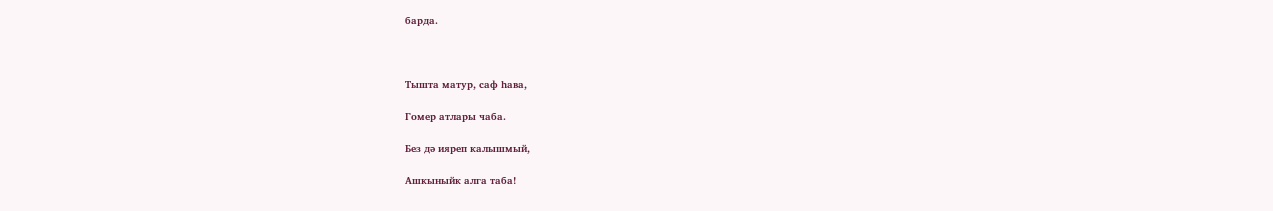барда.



Тышта матур, саф һава,

Гомер атлары чаба.

Без дә ияреп калышмый,

Ашкыныйк алга таба!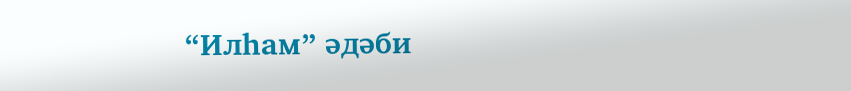“Илһам” әдәби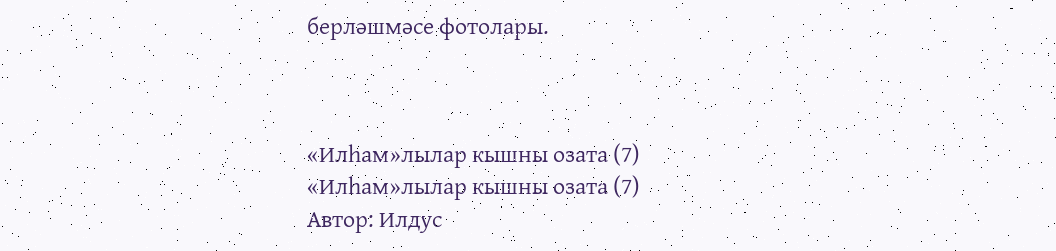берләшмәсе фотолары.



«Илһам»лылар кышны озата (7)
«Илһам»лылар кышны озата (7)
Автор: Илдус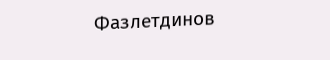Фазлетдинов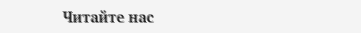Читайте нас